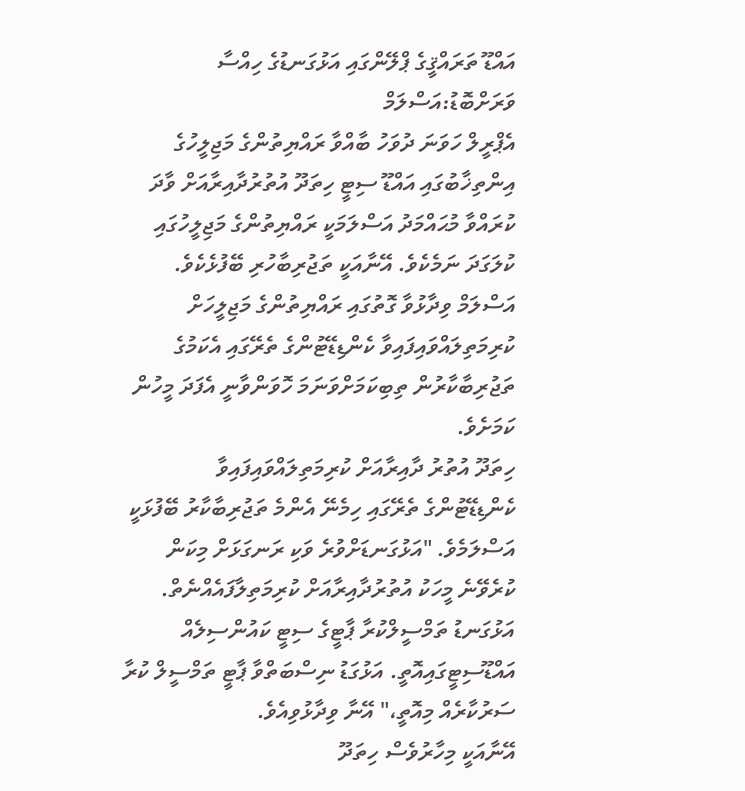އައްޑޫ ތަރައްޤީގެ ޕްލޭންގައި އަޅުގަނޑުގެ ހިއްސާ ވަރަށްބޮޑު:އަސްލަމް
އެޕްރީލް ހަވަނަ ދުވަހު ބާއްވާ ރައްޔިތުންގެ މަޖިލީހުގެ އިންތިޚާބުގައި އައްޑޫ ސިޓީ ހިތަދޫ އުތުރުދާއިރާއަށް ވާދަ ކުރައްވާ މުޙައްމަދު އަސްލަމަކީ ރައްޔިތުންގެ މަޖިލީހުގައި ކުލަގަދަ ނަމެކެވެ. އޭނާއަކީ ތަޖުރިބާހުރި ބޭފުޅެކެވެ.
އަސްލަމް ވިދާޅުވާ ގޮތުގައި ރައްޔިތުންގެ މަޖިލީހަށް ކުރިމަތިލައްވައިފައިވާ ކެންޑިޑޭޓުންގެ ތެރޭގައި އެކަމުގެ ތަޖުރިބާކާރުން ތިބިކަމަށްވަނަމަ ހޮވަންވާނީ އެފަދަ މީހުން ކަމަށެވެ.
ހިތަދޫ އުތުރު ދާއިރާއަށް ކުރިމަތިލައްވައިފައިވާ ކެންޑިޑޭޓުންގެ ތެރޭގައި ހިމެނޭ އެންމެ ތަޖުރިބާކާރު ބޭފުޅަކީ އަސްލަމެވެ. "އަޅުގަނޑަށްވުރެ ވަކި ރަނގަޅަށް މިކަން ކުރެވޭނެ މީހަކު އުތުރުދާއިރާއަށް ކުރިމަތިލާފައެއްނެތް. އަޅުގަނޑު ތަމްސީލްކުރާ ޕާޓީގެ ސިޓީ ކައުންސިލެއް އައްޑޫސިޓީގައިއޮތީ. އަޅުގަޑު ނިސްބަތްވާ ޕާޓީ ތަމްސީލް ކުރާ ސަރުކާރެއް މިއޮތީ،" އޭނާ ވިދާޅުވިއެވެ.
އޭނާއަކީ މިހާރުވެސް ހިތަދޫ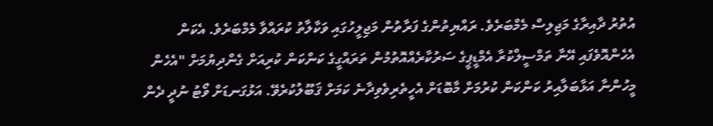އުތުރު ދާއިރާގެ މަޖިލިސް މެމްބަރެވެ. ރައްޔިތުންގެ ފަރާތުން މަޖިލީހުގައި ވަކާލާތު ކުރައްވާ މެމްބަރެވެ. އެކަން އެހެންއޮވެފައި އޭނާ ތަމްސީލްކުރާ އެމްޑީޕީގެ ސަރުކާރެއްއޮތުމުން ތަރައްގީގެ ކަންކަން ކުރިއަށް ގެންދިޔުމަށް "އެހެން މީހުންނާ އަޅާބަލާއިރު ކަންކަން ކުރުމަށް މާބޮޑަށް އެހީތެރިވެވިދާނެ ކަމަށް ޤަބޫލުކުރެވޭ. އަޅުގަނޑަށް ވޯޓު ނުދީ ދެން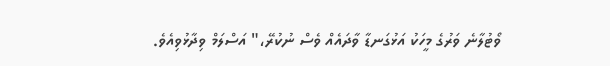ވޯޓުލާނެ ވަރުގެ މީހަކު އަޅުގަނޑާ ވާދައެއް ވެސް ނުކުރޭ،" އަސްލަމް ވިދާޅުވިއެވެ.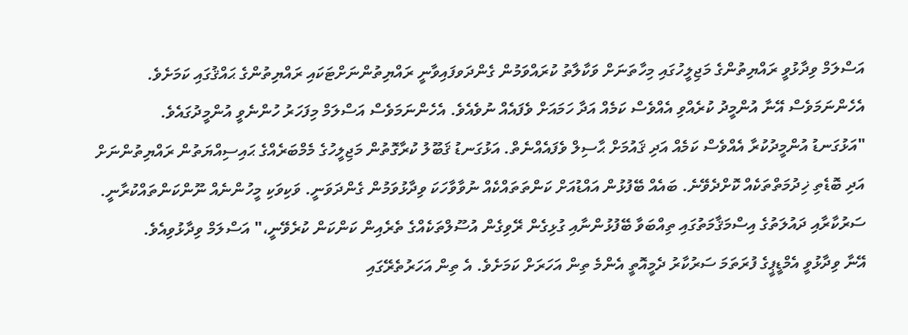އަސްލަމް ވިދާޅުވީ ރައްޔިތުންގެ މަޖިލީހުގައި މިހާތަނަށް ވަކާލާތު ކުރައްވަމުން ގެންދަވފައިވާނީ ރައްޔިތުންނަށްޓަކައި ރައްޔިތުންގެ ޙައްޤުގައި ކަމަށެވެ. އެހެންނަމަވެސް އޭނާ އުންމީދު ކުރެއްވި އެއްވެސް ކަމެއް އަދާ ހަމައަށް ވެފައެއް ނުވެއެވެ. އެހެންނަމަވެސް އަސްލަމް މިފަހަރު ހުންނެވީ އުންމީދުގައެވެ.
"އަޅުގަނޑު އުންމީދުކުރާ އެއްވެސް ކަމެއް އަދި ޤައުމަށް ޙާސިލް ވެފައެއްނެތް. އަޅުގަނޑު ޤަބޫލު ކުރާގޮތުން މަޖިލީހުގެ މެމްބަރެއްގެ ޙައިސިއްޔަތުން ރައްޔިތުންނަށް އަދި ބޮޑެތި ޚިދުމަތްތަކެއް ކޮށްދެވޭނެ. ބައެއް ބޭފުޅުން އައްޑުއަށް ކަންތަތައްކެއް ނުވާވާހަކަ ވިދާޅުވަމުން ގެންދަވަނީ. ވަކިވަކި މީހުންނެއް ނޫންކަންތައްކުރާނީ. ސަރުކާރާއި ދައުލަތުގެ އިސްމަޤާމަތުގައި ތިއްބަވާ ބޭފުޅުންނާއި ގުޅިގެން ރޭވިގެން އުސޫލްތަކެއްގެ ތެރެއިން ކަންކަން ކުރެވޭނީ،" އަސްލަމް ވިދާޅުވިއެވެ.
އޭނާ ވިދާޅުވީ އެމްޑީޕީގެ ފުރަތަމަ ސަރުކާރު ދެމީއޮތީ އެންމެ ތިން އަހަރަށް ކަމަށެވެ. އެ ތިން އަހަރުތެރޭގައި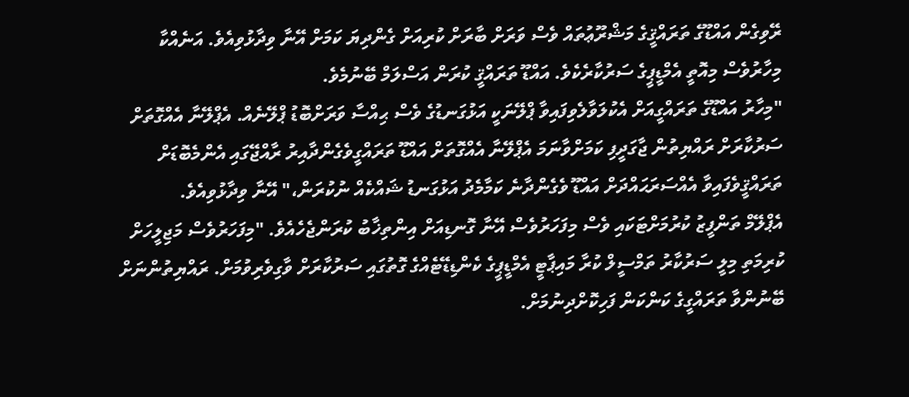ރޭވިގެން އައްޑޫގެ ތަރައްޤީގެ މަޝްރޫޢުތައް ވެސް ވަރަށް ބާރަށް ކުރިއަށް ގެންދިޔަ ކަމަށް އޭނާ ވިދާޅުވިއެވެ. އަނެއްކާ މިހާރުވެސް މިއޮތީ އެމްޑީޕީގެ ސަރުކާރެކެވެ. އައްޑޫ ތަރައްޤީ ކުރަން އަސްލަމް ބޭނުމެވެ.
"މިހާރު އައްޑޫގެ ތަރައްގީއަށް އެކުލަވާލެވިފައިވާ ޕްލޭނަކީ އަޅުގަނޑުގެ ވެސް ޙިއްސާ ވަރަށްބޮޑު ޕްލޭނެއް. އެޕްލޭނާ އެއްގޮތަށް ސަރުކާރަށް ރައްޔިތުން ޖާގަދީފި ކަމަށްވާނަމަ އެޕްލޭނާ އެއްގޮތަށް އައްޑޫ ތަރައްގީވެގެންދާއިރު ރާއްޖޭގައި އެންމެބޮޑަށް ތަރައްޤީވެފައިވާ އެއްސަރަޙައްދަށް އައްޑޫ ވެގެންދާނެ ކަމާމެދު އަޅުގަނޑު ޝައްކެއް ނުކުރަން،" އޭނާ ވިދާޅުވިއެވެ.
އެޕްލޭމް ތަންފީޒު ކުރުމަށްޓަކައި ވެސް މިފަހަރުވެސް އޭނާ ގޮނޑިއަށް އިންތިޚާބު ކުރަންޖެހެއެވެ. "މިފަހަރުވެސް މަޖިލީހަށް ކުރިމަތި މިލީ ސަރުކާރު ތަމްސީލް ކުރާ މައިޕާޓީ އެމްޑީޕީގެ ކެންޑިޑޭޓެއްގެ ގޮތުގައި ސަރުކާރަށް ވާގިވެރިވުމަށް. ރައްޔިތުންނަށް ބޭނުންވާ ތަރައްގީގެ ކަންކަން ފަހިކޮށްދިނުމަށް.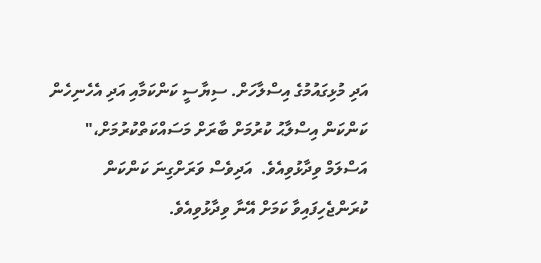އަދި މުޅިގައުމުގެ އިސްލާހަށް. ސިޔާސީ ކަންކަމާއި އަދި އެހެނިހެން ކަންކަން އިސްލާޙު ކުރުމަށް ބާރަށް މަސައްކަތްކުރުމަށް،" އަސްލަމް ވިދާޅުވިއެވެ.  އަދިވެސް ވަރަށްގިނަ ކަންކަން ކުރަންޖެހިފައިވާ ކަމަށް އޭނާ ވިދާޅުވިއެވެ.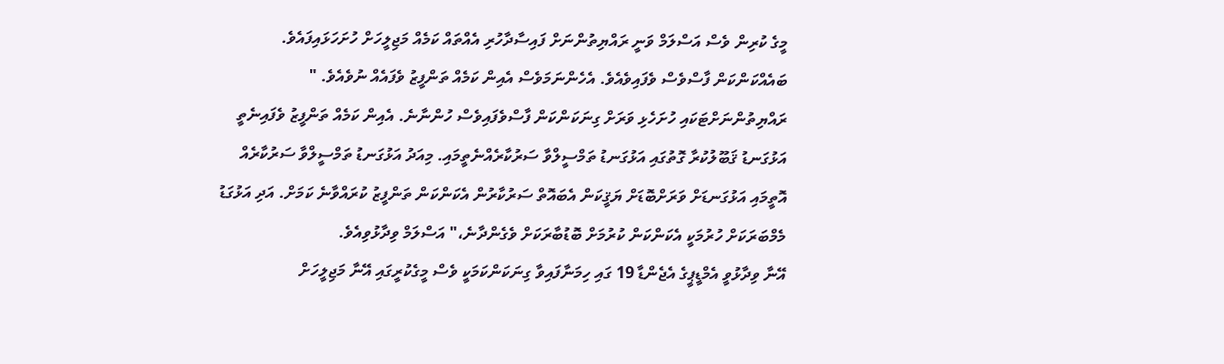މީގެ ކުރިން ވެސް އަސްލަމް ވަނީ ރައްޔިތުންނަށް ފައިސާދާހުރި އެއްތައް ކަމެއް މަޖިލީހަށް ހުށަހަޅައިފައެވެ. ބައެއްކަންކަން ފާސްވެސް ވެފައިވެއެވެ. އެހެންނަމަވެސް އެއިން ކަމެއް ތަންފީޒު ވެފައެއް ނުވެއެވެ. " ރައްޔިތުންނަށްޓަކައި ހުށަހެޅި ވަރަށް ގިނަކަންކަން ފާސްވެފައިވެސް ހުންނާނެ. އެއިން ކަމެއް ތަންފީޒު ވެފައިނެތީ އަޅުގަނޑު ޤަބޫލުކުރާ ގޮތުގައި އަޅުގަނޑު ތަމްސީލްވާ ސަރުކާރެއްނެތީމައި. މިއަދު އަޅުގަނޑު ތަމްސީލްވާ ސަރުކާރެއް އޮތީމައި އަޅުގަނޑަށް ވަރަށްބޮޑަށް ޔަޤީކަން އެބައޮތް ސަރުކާރުން އެކަންކަން ތަންފީޒު ކުރައްވާނެ ކަމަށް. އަދި އަޅުގަޑު މެމްބަރަކަށް ހުރުމަކީ އެކަންކަން ކުރުމަށް ބޮޑުބާރަކަށް ވެގެންދާނެ،" އަސްލަމް ވިދާޅުވިއެވެ.
އޭނާ ވިދާޅުވީ އެމްޑީޕީގެ އެޖެންޑާ 19 ގައި ހިމަނާފައިވާ ގިނަކަންކަމަކީ ވެސް މީގެކުރީގައި އޭނާ މަޖިލީހަށް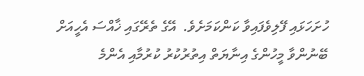ހުށަހަޅައި ފޭލިވެފައިވާ ކަންކަމަށެވެ.  އޭގެ ތެރޭގައި ޚާއްސަ އެހީއަށް ބޭނުންވާ މީހުންގެ އިނާޔަތް އިތުރުކުރު ކުރުމާއި އެންމެ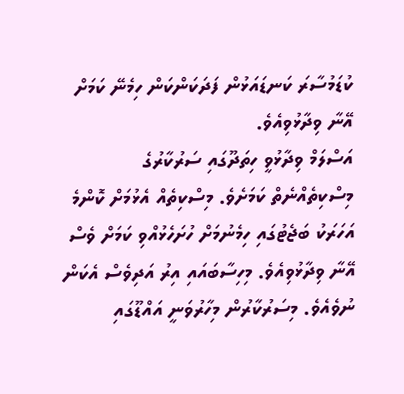ކުޑަމުސާރަ ކަނޑައަޅުން ފަދަކަންކަން ހިމެނޭ ކަމަށް އޭނާ ވިދާޅުވިއެވެ.
އަސްލަމް ވިދާޅުވީ ހިތަދޫގައި ސަރުކާރުގެ މިސްކިތެއްނެތް ކަމަށެވެ. މިސްކިތެއް އެޅުމަށް ކޮންމެ އަހަރަކު ބަޖެޓުގައި ހިމެނުމަށް ހުށަހެޅުއްވި ކަމަށް ވެސް އޭނާ ވިދާޅުވިއެވެ. މިހިސާބައައި އިރު އަދިވެސް އެކަން ނުވެއެވެ. މިސަރުކާރުން މިހާރުވަނީ އައްޑޫގައި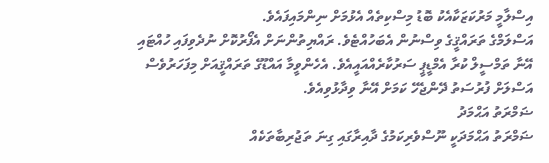އިސްލާމީ މަރުކަޒަކާއެކު ބޮޑު މިސްކިތެއް އެޅުމަށް ނިންމައިފައެވެ.
އަސްލަމްގެ ތަރައްޤީގެ ވިސްނުން އެބަހުއްޓެވެ. ރައްޔިތުންނަށް އެފޯރުކޮށް ނުދެވިފައި ހުއްޓައި އޭނާ ތަމްސީލް ކުރާ އެމްޑީޕީ ސަރުކާރެއްއައީއެވެ. އެހެންވީމާ އައްޑޫގެ ތަރައްޤީއަށް މިފަހަރުވެސް އަސްލަށް ފުރުސަތު ދޭންޖެހޭ ކަމަށް އޭނާ ވިދާޅުވިއެވެ.
ޟަމްރަތު އަޙްމަދު
ޟަމްރަތު އަޙްމަދަކީ ނޫސްވެރިކަމުގެ ދާއިރާގައި ގިނަ ތަޖުރިބާތަކެއް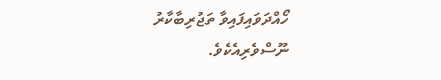ހޯއްދަވައިފައިވާ ތަޖުރިބާކާރު ނޫސްވެރިއެކެވެ.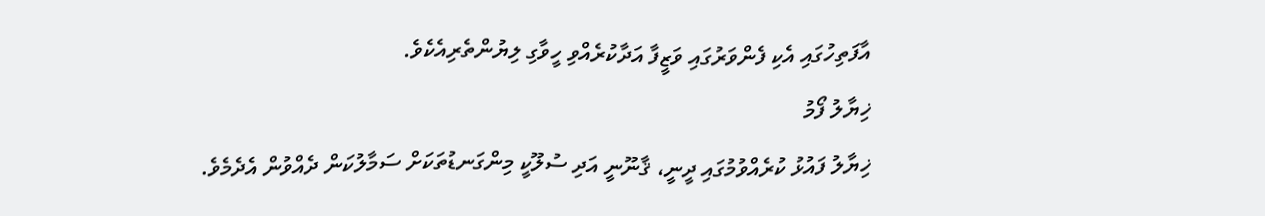އާފަތިހުގައި އެކި ފެންވަރުގައި ވަޒީފާ އަދާކުރެއްވި ހީވާގި ލިޔުންތެރިއެކެވެ.
ޚިޔާލު ފޯމު
ޚިޔާލު ފައުޅު ކުރެއްވުމުގައި ދީނީ، ޤާނޫނީ އަދި ސުލޫކީ މިންގަނޑުތަކަށް ސަމާލުކަން ދެއްވުން އެދެމެވެ.